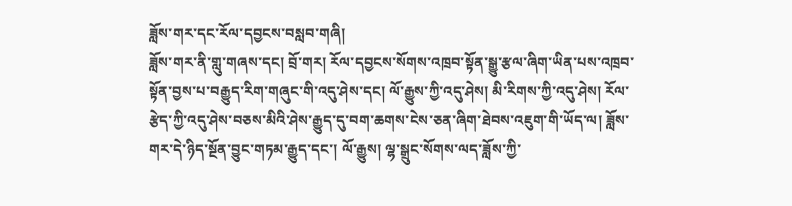ཟློས་གར་དང་རོལ་དབྱངས་བསླབ་གཞི།
ཟློས་གར་ནི་གླུ་གཞས་དང། བྲོ་གར། རོལ་དབྱངས་སོགས་འཁྲབ་སྟོན་སྒྱུ་རྩལ་ཞིག་ཡིན་པས་འཁྲབ་སྟོན་བྱས་པ་བརྒྱུད་རིག་གཞུང་གི་འདུ་ཤེས་དང། ལོ་རྒྱུས་ཀྱི་འདུ་ཤེས། མི་རིགས་ཀྱི་འདུ་ཤེས། རོལ་རྩེད་ཀྱི་འདུ་ཤེས་བཅས་མིའི་ཤེས་རྒྱུད་དུ་བག་ཆགས་ངེས་ཅན་ཞིག་ཐེབས་འཇུག་གི་ཡོད་ལ། ཟློས་གར་དེ་ཉིད་སྔོན་བྱུང་གཏམ་རྒྱུད་དང་། ལོ་རྒྱུས། ལྷ་སྒྲུང་སོགས་ལད་ཟློས་ཀྱི་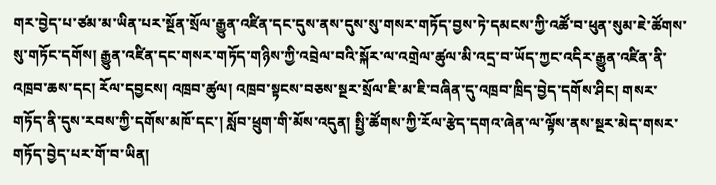གར་བྱེད་པ་ཙམ་མ་ཡིན་པར་སྔོན་སྲོལ་རྒྱུན་འཛིན་དང་དུས་ནས་དུས་སུ་གསར་གཏོད་བྱས་ཏེ་དམངས་ཀྱི་འཚོ་བ་ཕུན་སུམ་ཇེ་ཚོགས་སུ་གཏོང་དགོས། རྒྱུན་འཛིན་དང་གསར་གཏོད་གཉིས་ཀྱི་འབྲེལ་བའི་སྐོར་ལ་འགྲེལ་ཚུལ་མི་འདྲ་བ་ཡོད་ཀྱང་འདིར་རྒྱུན་འཛིན་ནི་འཁྲབ་ཆས་དང། རོལ་དབྱངས། འཁྲབ་ཚུལ། འཁྲབ་སྟངས་བཅས་སྔར་སྲོལ་ཇི་མ་ཇི་བཞིན་དུ་འཁྲབ་ཁྲིད་བྱེད་དགོས་ཤིང། གསར་གཏོད་ནི་དུས་རབས་ཀྱི་དགོས་མཁོ་དང་། སློབ་ཕྲུག་གི་མོས་འདུན། སྤྱི་ཚོགས་ཀྱི་རོལ་རྩེད་དགའ་ཞེན་ལ་ལྟོས་ནས་སྔར་མེད་གསར་གཏོད་བྱེད་པར་གོ་བ་ཡིན།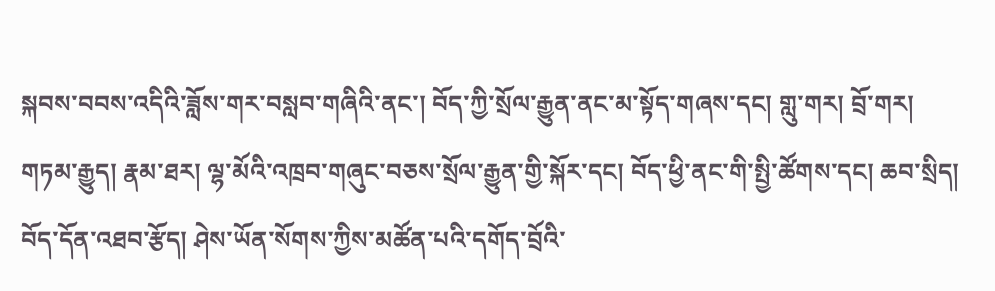སྐབས་བབས་འདིའི་ཟློས་གར་བསླབ་གཞིའི་ནང་། བོད་ཀྱི་སྲོལ་རྒྱུན་ནང་མ་སྟོད་གཞས་དང། གླུ་གར། བྲོ་གར། གཏམ་རྒྱུད། རྣམ་ཐར། ལྷ་མོའི་འཁྲབ་གཞུང་བཅས་སྲོལ་རྒྱུན་གྱི་སྐོར་དང། བོད་ཕྱི་ནང་གི་སྤྱི་ཚོགས་དང། ཆབ་སྲིད། བོད་དོན་འཐབ་རྩོད། ཤེས་ཡོན་སོགས་ཀྱིས་མཚོན་པའི་དགོད་བྲོའི་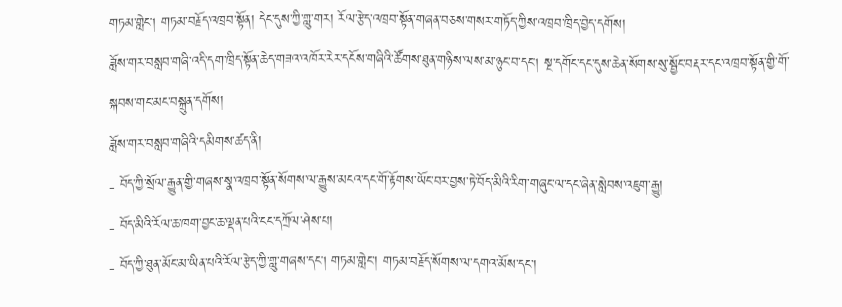གཏམ་གླེང། གཏམ་བརྗོད་འཁྲབ་སྟོན། དེང་དུས་ཀྱི་གླུ་གར། རོལ་རྩེད་འཁྲབ་སྟོན་གཞན་བཅས་གསར་གཏོད་ཀྱིས་འཁྲབ་ཁྲིད་བྱེད་དགོས།
ཟློས་གར་བསླབ་གཞི་འདི་དག་ཁྲིད་སྟོན་ཆེད་གཟའ་འཁོར་རེར་དངོས་གཞིའི་ཚོགས་ཐུན་གཉིས་ལས་མ་ཉུང་བ་དང། སྔ་དགོང་དང་དུས་ཆེན་སོགས་སུ་སྦྱོང་བརྡར་དང་འཁྲབ་སྟོན་གྱི་གོ་སྐབས་གང་མང་བསྐྲུན་དགོས།
ཟློས་གར་བསླབ་གཞིའི་དམིགས་ཚད་ནི།
- བོད་ཀྱི་སྲོལ་རྒྱུན་གྱི་གཞས་སྣ་འཁྲབ་སྟོན་སོགས་ལ་རྒྱུས་མངའ་དང་གོ་རྟོགས་ཡོང་བར་བྱས་ཏེ་བོད་མིའི་རིག་གཞུང་ལ་དང་ཞེན་སླེབས་འཇུག་རྒྱུ།
- བོད་མིའི་རོལ་ཆ་ཁག་བྱང་ཆ་ལྡན་པའི་ངང་དཀྲོལ་ཤེས་པ།
- བོད་ཀྱི་ཐུན་མོང་མ་ཡིན་པའི་རོལ་རྩེད་ཀྱི་གླུ་གཞས་དང། གཏམ་གླེང་། གཏམ་བརྗོད་སོགས་ལ་དགའ་མོས་དང་།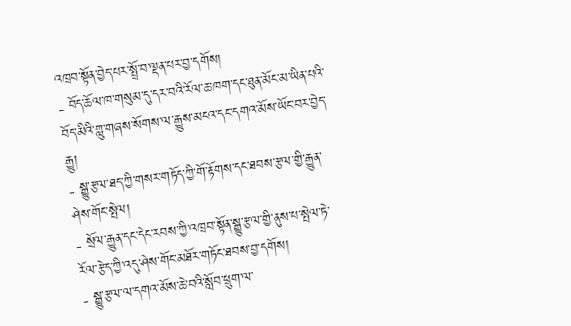འཁྲབ་སྟོན་བྱེད་པར་སྤྲོ་བ་ལྡན་པར་བྱ་དགོས།
- བོད་ཆོལ་ཁ་གསུམ་དུ་དར་བའི་རོལ་ཆ་ཁག་དང་ཐུན་མོང་མ་ཡིན་པའི་བོད་མིའི་གླུ་གཞས་སོགས་ལ་རྒྱུས་མངའ་དང་དགའ་མོས་ཡོང་བར་བྱེད་རྒྱུ།
- སྒྱུ་རྩལ་ཐད་ཀྱི་གསར་གཏོད་ཀྱི་གོ་རྟོགས་དང་ཐབས་རྩལ་གྱི་རྒྱུན་ཤེས་གོང་སྤེལ།
- སྲོལ་རྒྱུན་དང་དེང་རབས་ཀྱི་འཁྲབ་སྟོན་སྒྱུ་རྩལ་གྱི་ནུས་པ་སྤེལ་ཏེ་རོལ་རྩེད་ཀྱི་འདུ་ཤེས་གོང་མཐོར་གཏོང་ཐབས་བྱ་དགོས།
- སྒྱུ་རྩལ་ལ་དགའ་མོས་ཆེ་བའི་སློབ་ཕྲུག་ལ་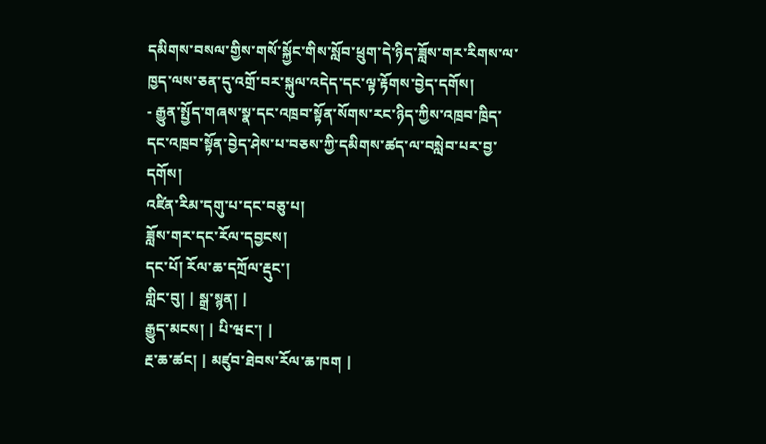དམིགས་བསལ་གྱིས་གསོ་སྐྱོང་གིས་སློབ་ཕྲུག་དེ་ཉིད་ཟློས་གར་རིགས་ལ་ཁྱད་ལས་ཅན་དུ་འགྲོ་བར་སྐུལ་འདེད་དང་ལྟ་རྟོགས་བྱེད་དགོས།
- རྒྱུན་སྤྱོད་གཞས་སྣ་དང་འཁྲབ་སྟོན་སོགས་རང་ཉིད་ཀྱིས་འཁྲབ་ཁྲིད་དང་འཁྲབ་སྟོན་བྱེད་ཤེས་པ་བཅས་ཀྱི་དམིགས་ཚད་ལ་བསླེབ་པར་བྱ་དགོས།
འཛིན་རིམ་དགུ་པ་དང་བཅུ་པ།
ཟློས་གར་དང་རོལ་དབྱངས།
དང་པོ། རོལ་ཆ་དཀྲོལ་རྡུང་།
གླིང་བུ། | སྒྲ་སྙན། |
རྒྱུད་མངས། | པི་ཝང་། |
རྔ་ཆ་ཚང། | མཛུབ་ཐེབས་རོལ་ཆ་ཁག |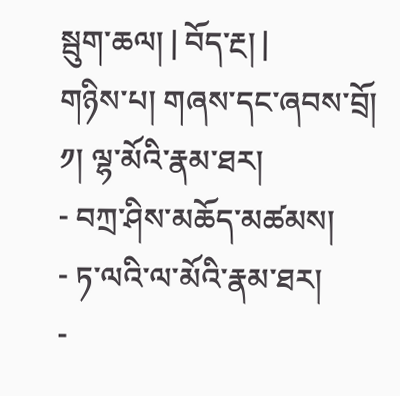སྦུག་ཆལ། | བོད་རྔ། |
གཉིས་པ། གཞས་དང་ཞབས་བྲོ།
༡། ལྷ་མོའི་རྣམ་ཐར།
- བཀྲ་ཤིས་མཆོད་མཚམས།
- ཏ་ལའི་ལ་མོའི་རྣམ་ཐར།
-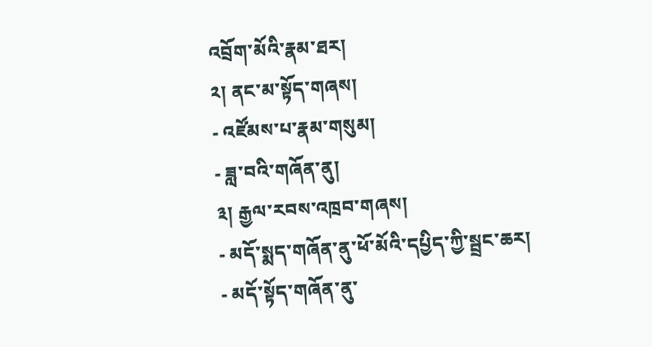འབྲོག་མོའི་རྣམ་ཐར།
༢། ནང་མ་སྟོད་གཞས།
- འཛོམས་པ་རྣམ་གསུམ།
- ཟླ་བའི་གཞོན་ནུ།
༣། རྒྱལ་རབས་འཁྲབ་གཞས།
- མདོ་སྨད་གཞོན་ནུ་ཕོ་མོའི་དཔྱིད་ཀྱི་སྦྲང་ཆར།
- མདོ་སྟོད་གཞོན་ནུ་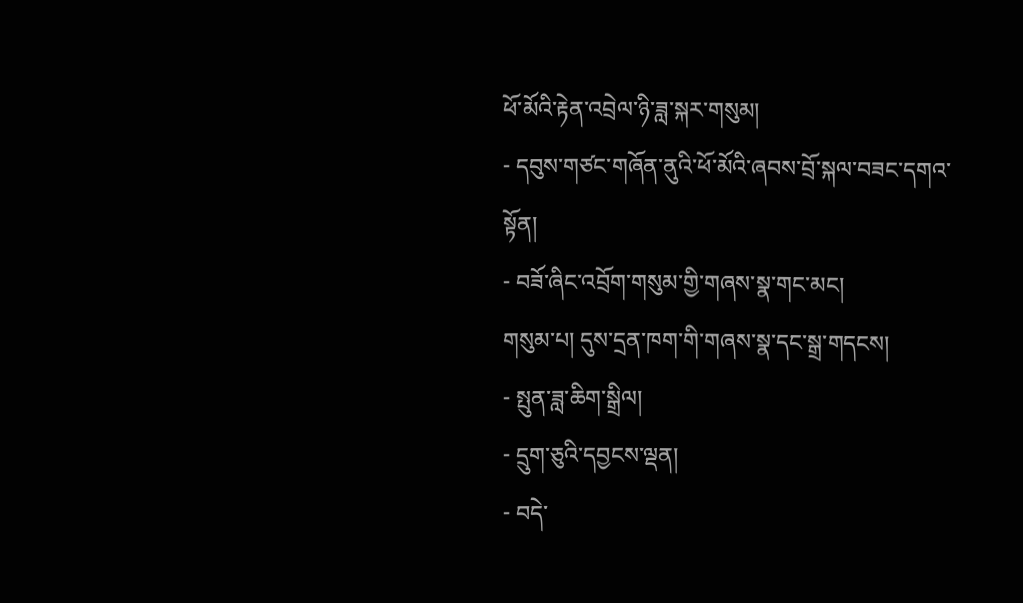ཕོ་མོའི་རྟེན་འབྲེལ་ཉི་ཟླ་སྐར་གསུམ།
- དབུས་གཙང་གཞོན་ནུའི་ཕོ་མོའི་ཞབས་བྲོ་སྐལ་བཟང་དགའ་སྟོན།
- བཟོ་ཞིང་འབྲོག་གསུམ་གྱི་གཞས་སྣ་གང་མང།
གསུམ་པ། དུས་དྲན་ཁག་གི་གཞས་སྣ་དང་སྒྲ་གདངས།
- སྤུན་ཟླ་ཆིག་སྒྲིལ།
- དྲུག་ཅུའི་དབྱངས་ལྡན།
- བདེ་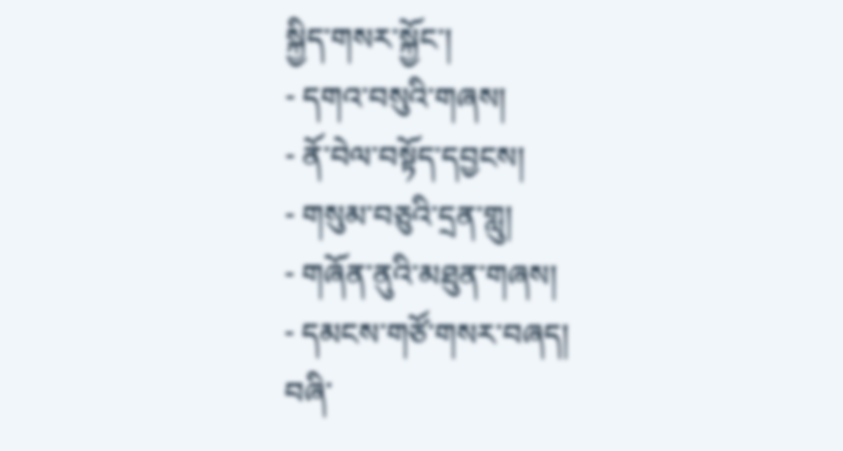སྐྱིད་གསར་སྐྱོང་།
- དགའ་བསུའི་གཞས།
- ནོ་བེལ་བསྟོད་དབྱངས།
- གསུམ་བཅུའི་དྲན་གླུ།
- གཞོན་ནུའི་མཐུན་གཞས།
- དམངས་གཙོ་གསར་བཞད།
བཞི་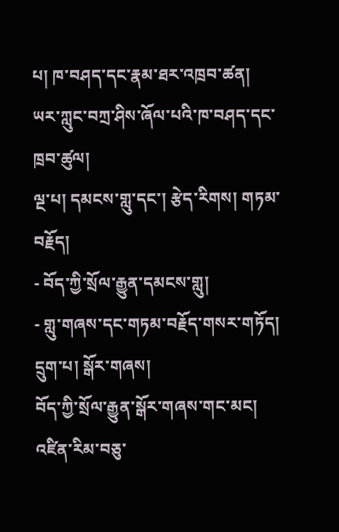པ། ཁ་བཤད་དང་རྣམ་ཐར་འཁྲབ་ཚན།
ཡར་ཀླུང་བཀྲ་ཤིས་ཞོལ་པའི་ཁ་བཤད་དང་ཁྲབ་ཚུལ།
ལྔ་པ། དམངས་གླུ་དང་། རྩེད་རིགས། གཏམ་བརྗོད།
- བོད་ཀྱི་སྲོལ་རྒྱུན་དམངས་གླུ།
- གླུ་གཞས་དང་གཏམ་བརྗོད་གསར་གཏོད།
དྲུག་པ། སྒོར་གཞས།
བོད་ཀྱི་སྲོལ་རྒྱུན་སྒོར་གཞས་གང་མང།
འཛིན་རིམ་བཅུ་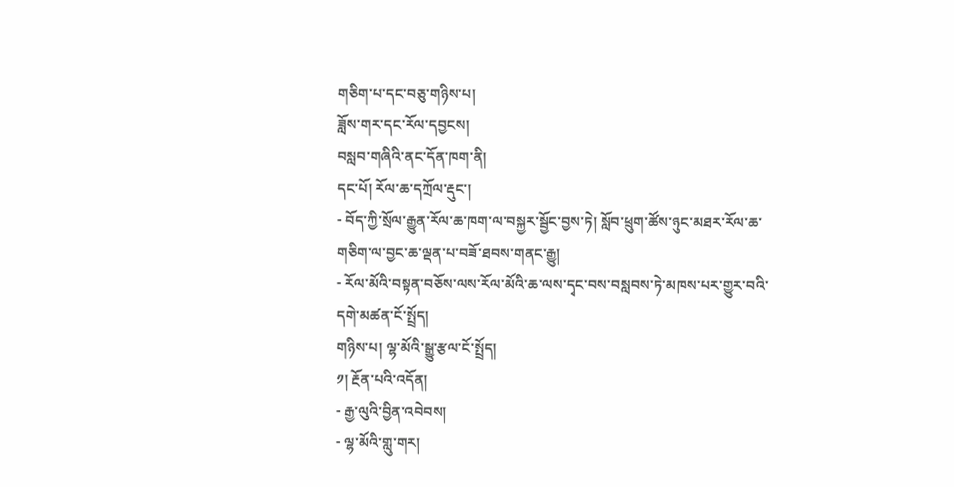གཅིག་པ་དང་བཅུ་གཉིས་པ།
ཟློས་གར་དང་རོལ་དབྱངས།
བསླབ་གཞིའི་ནང་དོན་ཁག་ནི།
དང་པོ། རོལ་ཆ་དཀྲོལ་རྡུང་།
- བོད་ཀྱི་སྲོལ་རྒྱུན་རོལ་ཆ་ཁག་ལ་བསྐྱར་སྦྱོང་བྱས་ཏེ། སློབ་ཕྲུག་ཚོས་ཉུང་མཐར་རོལ་ཆ་གཅིག་ལ་བྱང་ཆ་ལྡན་པ་བཟོ་ཐབས་གནང་རྒྱུ།
- རོལ་མོའི་བསྟན་བཅོས་ལས་རོལ་མོའི་ཆ་ལས་དྭང་བས་བསླབས་ཏེ་མཁས་པར་གྱུར་བའི་དགེ་མཚན་ངོ་སྤྲོད།
གཉིས་པ། ལྷ་མོའི་སྒྱུ་རྩལ་ངོ་སྤྲོད།
༡། རྔོན་པའི་འདོན།
- རྒྱ་ལུའི་བྱིན་འབེབས།
- ལྷ་མོའི་གླུ་གར།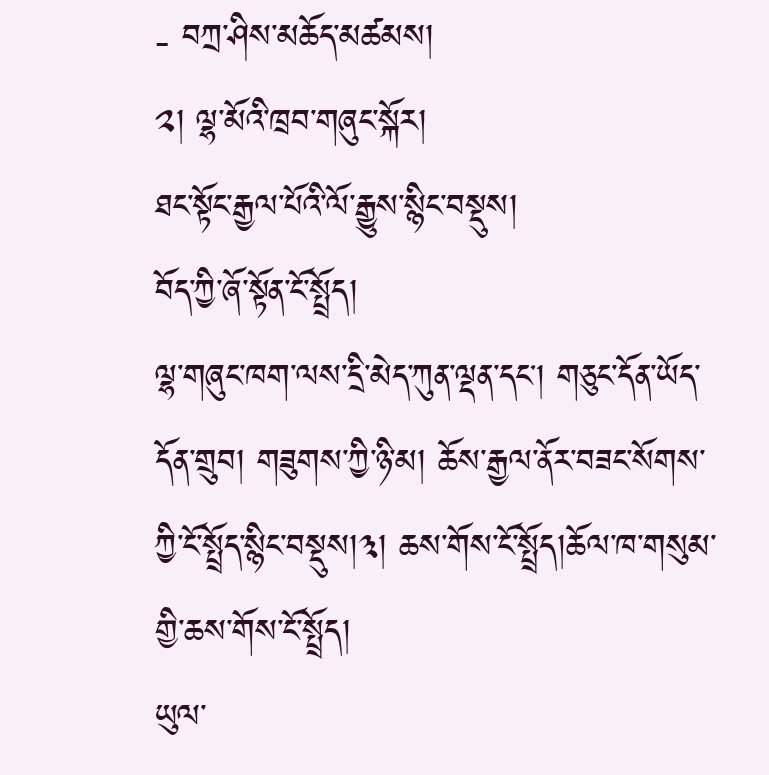- བཀྲ་ཤིས་མཆོད་མཚམས།
༢། ལྷ་མོའི་ཁྲབ་གཞུང་སྐོར།
ཐང་སྟོང་རྒྱལ་པོའི་ལོ་རྒྱུས་སྙིང་བསྡུས།
བོད་ཀྱི་ཞོ་སྟོན་ངོ་སྤྲོད།
ལྷ་གཞུང་ཁག་ལས་དྲི་མེད་ཀུན་ལྡན་དང། གཅུང་དོན་ཡོད་དོན་གྲུབ། གཟུགས་ཀྱི་ཉི་མ། ཆོས་རྒྱལ་ནོར་བཟང་སོགས་ཀྱི་ངོ་སྤྲོད་སྙིང་བསྡུས།༣། ཆས་གོས་ངོ་སྤྲོད།ཆོལ་ཁ་གསུམ་གྱི་ཆས་གོས་ངོ་སྤྲོད།
ཡུལ་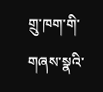གྲུ་ཁག་གི་གཞས་སྣའི་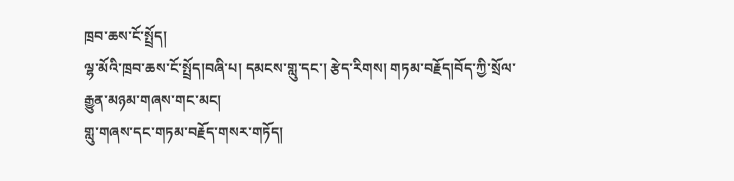ཁྲབ་ཆས་ངོ་སྤྲོད།
ལྷ་མོའི་ཁྲབ་ཆས་ངོ་སྤྲོད།བཞི་པ། དམངས་གླུ་དང་། རྩེད་རིགས། གཏམ་བརྗོད།བོད་ཀྱི་སྲོལ་རྒྱུན་མཉམ་གཞས་གང་མང།
གླུ་གཞས་དང་གཏམ་བརྗོད་གསར་གཏོད།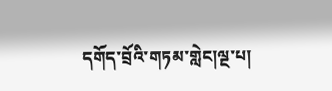དགོད་བྲོའི་གཏམ་གླེང།ལྔ་པ།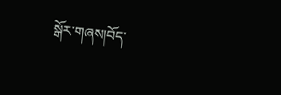སྒོར་གཞས།བོད་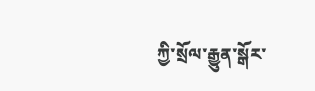ཀྱི་སྲོལ་རྒྱུན་སྒོར་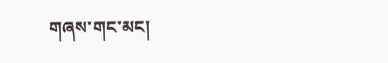གཞས་གང་མང།